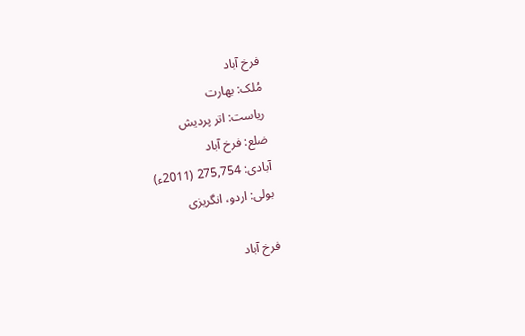فرخ آباد
مُلک: بھارت
ریاست: اتر پردیش
ضلع: فرخ آباد
آبادی: 275,754 (2011ء)
بولی: اردو، انگریزی

فرخ آباد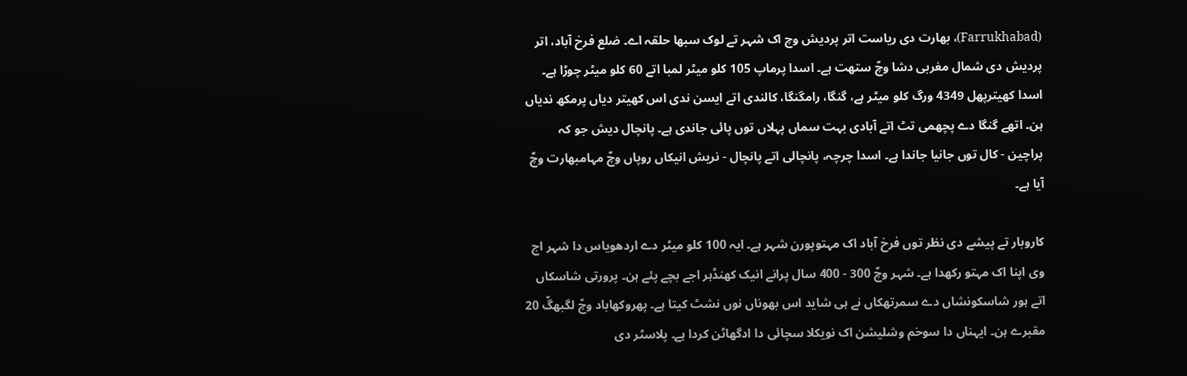(Farrukhabad)، بھارت دی ریاست اتر پردیش وچ اک شہر تے لوک سبھا حلقہ اے۔ ضلع فرخ آباد، اتر پردیش دی شمال مغربی دشا وچّ ستھت ہے۔ اسدا پرماپ 105 کلو میٹر لمبا اتے 60 کلو میٹر چوڑا ہے۔ اسدا کھیترپھل 4349 ورگ کلو میٹر ہے، گنگا، رامگنگا، کالندی اتے ایسن ندی اس کھیتر دیاں پرمکھ ندیاں ہن۔ اتھے گنگا دے پچھمی تٹ اتے آبادی بہت سماں پہلاں توں پائی جاندی ہے۔ پانچال دیش جو کہ پراچین - کال توں جانیا جاندا ہے۔ اسدا چرچہ، پانچالی اتے پانچال - نریش انیکاں روپاں وچّ مہامبھارت وچّ آیا ہے۔

کاروبار تے پیشے دی نظر توں فرخ آباد اک مہتوپورن شہر ہے۔ ایہ 100 کلو میٹر دے اردھویاس دا شہر اج وی اپنا اک مہتو رکھدا ہے۔ شہر وچّ 300 - 400 سال پرانے انیک کھنڈہر اجے بچے پئے ہن۔ پرورتی شاسکاں اتے ہور شاسکونشاں دے سمرتھکاں نے ہی شاید اس بھوناں نوں نشٹ کیتا ہے۔ پھروکھاباد وچّ لگبھگّ 20 مقبرے ہن۔ ایہناں دا سوخم وشلیشن اک نویکلا سچائی دا ادگھاٹن کردا ہے۔ پلاسٹر دی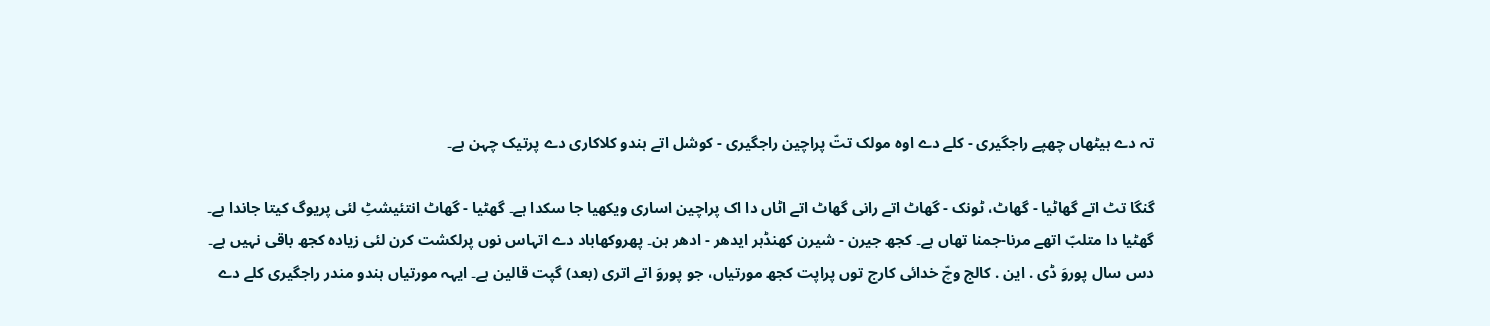تہ دے ہیٹھاں چھپے راجگیری - کلے دے اوہ مولک تتّ پراچین راجگیری - کوشل اتے ہندو کلاکاری دے پرتیک چہن ہے۔

گنگا تٹ اتے گھاٹیا - گھاٹ، ٹونک - گھاٹ اتے رانی گھاٹ اتے اٹاں دا اک پراچین اساری ویکھیا جا سکدا ہے۔ گھٹیا - گھاٹ انتئیشٹِ لئی پریوگ کیتا جاندا ہے۔ گھٹیا دا متلبّ اتھے مرنا-جمنا تھاں ہے۔ کجھ جیرن - شیرن کھنڈہر ایدھر - ادھر ہن۔ پھروکھاباد دے اتہاس نوں پرلکشت کرن لئی زیادہ کجھ باقی نہیں ہے۔ دس سال پوروَ ڈی . این . کالج وچّ خدائی کارج توں پراپت کجھ مورتیاں، جو پوروَ اتے اتری (بعد) گپت قالین ہے۔ ایہہ مورتیاں ہندو مندر راجگیری کلے دے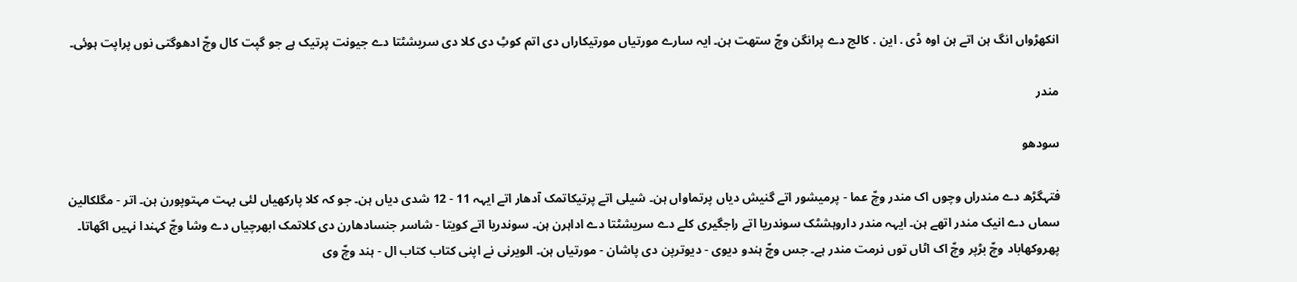انکھڑواں انگ ہن اتے ہن اوہ ڈی . این . کالج دے پرانگن وچّ ستھت ہن۔ ایہ سارے مورتیاں مورتیکاراں دی اتم کوٹِ دی کلا دی سریشٹتا دے جیونت پرتیک ہے جو گپت کال وچّ ادھوگتی نوں پراپت ہوئی۔

مندر

سودھو

فتہگڑھ دے مندراں وچوں اک مندر وچّ عما - پرمیشور اتے گنیش دیاں پرتماواں ہن۔ شیلی اتے پرتیکاتمک آدھار اتے ایہہ 11 - 12 شدی دیاں ہن۔ جو کہ کلا پارکھیاں لئی بہت مہتوپورن ہن۔ اتر - مگلکالین سماں دے انیک مندر اتھے ہن۔ ایہہ مندر داروہشٹک سوندریا اتے راجگیری کلے دے سریشٹتا دے اداہرن ہن۔ سوندریا اتے کویتا - شاسر جنسادھارن دی کلاتمک ابھرچیاں دے وشا وچّ کہندا نہیں اگھاتا۔ پھروکھاباد وچّ بڑپر وچّ اک اٹاں توں نرمت مندر ہے۔ جس وچّ ہندو دیوی - دیوترپن دی پاشان - مورتیاں ہن۔ الویرنی نے اپنی کتاب کتاب ال - ہند وچّ وی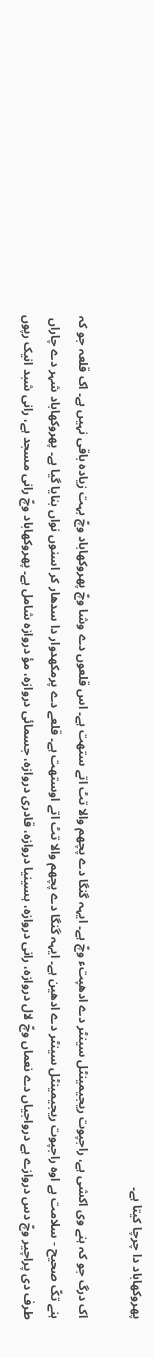پھروکھاباد دا چرچا کیتا ہے۔

اک درگ جو کہ ہنے وی اکشی ہے، راجپوت ریجیمینٹل سینٹر دے ادھپتء وچّ ہے۔ ایہہ گنگا دے پچھم والا تٹ اتے ستھت ہے۔ اس قلعوں دے وشا وچّ پھروکھاباد وچّ بہت زیادہ باقی نہیں ہے۔ اک قلعہ جو کہ ہنے تکّ صحیح - سلامت ہے اوہ راجپوت ریجیمینٹل سینٹر دے ادھین ہے۔ ایہہ گنگا دے پچھم والا تٹ اتے اوستھت ہے۔ قلعے دے پرمکھدوار دا سدھار کر اسنوں نواں بنایا گیا ہے۔ پھروکھاباد شہر دے چاراں طرف دی پراچیر وچّ دس دروازے ہے درواجیاں دے نعماں وچّ لال دروازہ، رانی دروازہ، ہسینیا دروازہ، قادری دروازہ، جسمائی دروازہ، مؤ دروازہ شامل ہے۔ پھروکھاباد وچّ رانی مسجد ہے، رانی شبد انیک رپوں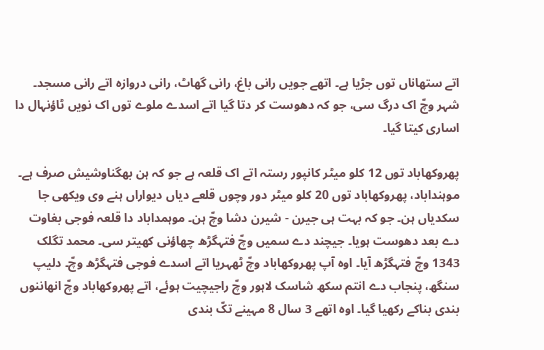اتے ستھاناں توں جڑیا ہے۔ اتھے جویں رانی باغ، رانی گھاٹ، رانی دروازہ اتے رانی مسجد۔ شہر وچّ اک درگ سی، جو کہ دھوست کر دتا گیا اتے اسدے ملوے توں اک نویں ٹاؤنہال دا اساری کیتا گیا۔

پھروکھاباد توں 12 کلو میٹر کانپور رستہ اتے اک قلعہ ہے جو کہ ہن بھگناوشیش صرف ہے۔ موہنداباد، پھروکھاباد توں 20 کلو میٹر دور وچوں قلعے دیاں دیواراں ہنے وی ویکھی جا سکدیاں ہن۔ جو کہ بہت ہی جیرن - شیرن دشا وچّ ہن۔ موہمداباد دا قلعہ فوجی بغاوت دے بعد دھوست ہویا۔ جیچند دے سمیں وچّ فتہگڑھ چھاؤنی کھیتر سی۔ محمد تگلک 1343 وچّ فتہگڑھ آیا۔ اوہ آپ پھروکھاباد وچّ ٹھہریا اتے اسدے فوجی فتہگڑھ وچّ۔ دلیپ سنگھ، پنجاب دے انتم سکھ شاسک لاہور وچّ راجیچیت ہوئے، اتے پھروکھاباد وچّ انھاننوں بندی بناکے رکھیا گیا۔ اوہ اتھے 3 سال 8 مہینے تکّ بندی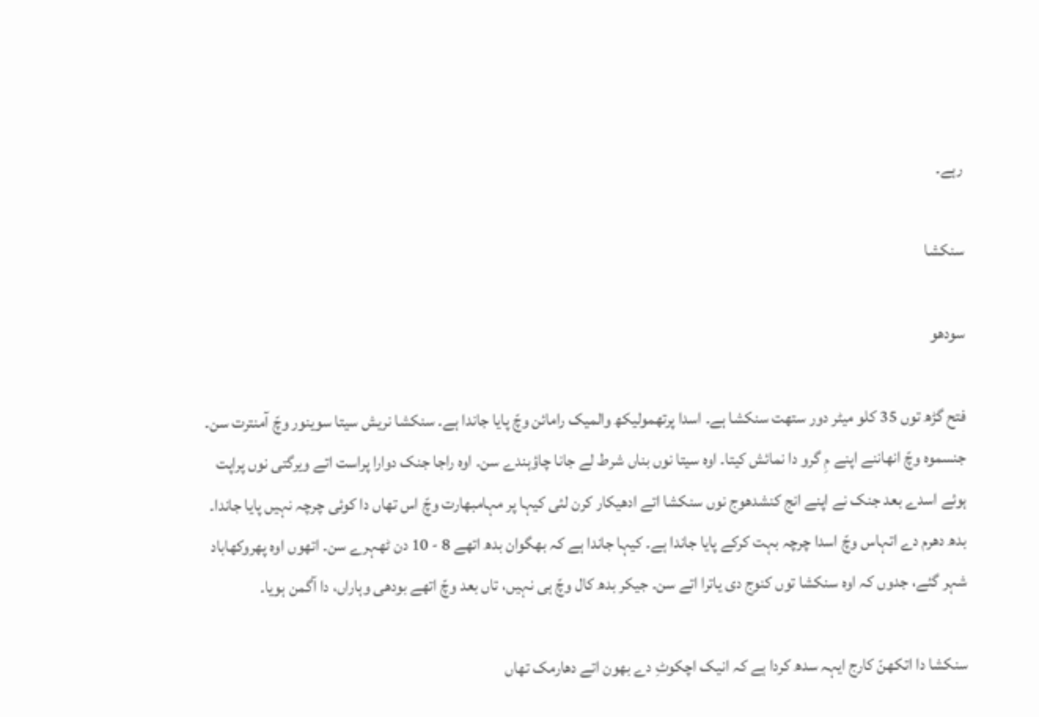رہے۔

سنکشا

سودھو

فتح گڑھ توں 35 کلو میٹر دور ستھت سنکشا ہے۔ اسدا پرتھمولیکھ والمیک رامائن وچّ پایا جاندا ہے۔ سنکشا نریش سیتا سوینور وچّ آمنترت سن۔ جنسموہ وچّ انھاننے اپنے مِ گرو دا نمائش کیتا۔ اوہ سیتا نوں بناں شرط لے جانا چاؤہندے سن۔ اوہ راجا جنک دوارا پراست اتے ویرگتی نوں پراپت ہوئے اسدے بعد جنک نے اپنے انج کنشدھوج نوں سنکشا اتے ادھیکار کرن لئی کیہا پر مہامبھارت وچّ اس تھاں دا کوئی چرچہ نہیں پایا جاندا۔ بدھ دھرم دے اتہاس وچّ اسدا چرچہ بہت کرکے پایا جاندا ہے۔ کیہا جاندا ہے کہ بھگوان بدھ اتھے 8 - 10 دن ٹھہرے سن۔ اتھوں اوہ پھروکھاباد شہر گئے، جدوں کہ اوہ سنکشا توں کنوج دی یاترا اتے سن۔ جیکر بدھ کال وچّ ہی نہیں، تاں بعد وچّ اتھے بودھی وہاراں، دا آگمن ہویا۔

سنکشا دا اتکھنّ کارج ایہہ سدھ کردا ہے کہ انیک اچکوٹِ دے بھون اتے دھارمک تھاں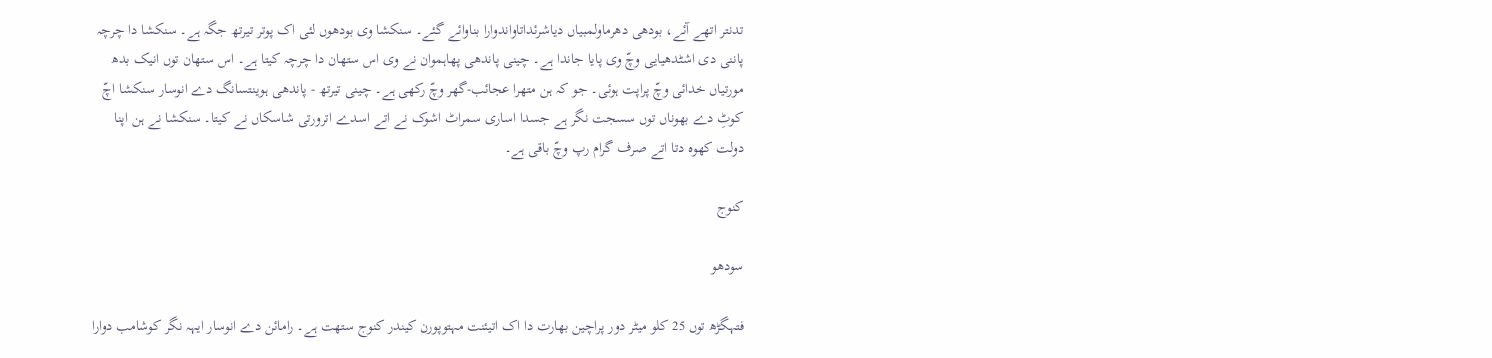تدنتر اتھے آئے، بودھی دھرماولمبیاں دیاشرئداتاواندوارا بناوائے گئے۔ سنکشا وی بودھوں لئی اک پوتر تیرتھ جگہ ہے۔ سنکشا دا چرچہ پاننی دی اشٹدھیایی وچّ وی پایا جاندا ہے۔ چینی پاندھی پھاہموان نے وی اس ستھان دا چرچہ کیتا ہے۔ اس ستھان توں انیک بدھ مورتیاں خدائی وچّ پراپت ہوئی۔ جو کہ ہن متھرا عجائب-گھر وچّ رکھی ہے۔ چینی تیرتھ - پاندھی ہوینتسانگ دے انوسار سنکشا اچّ کوٹِ دے بھوناں توں سسجت نگر ہے جسدا اساری سمراٹ اشوک نے اتے اسدے اترورتی شاسکاں نے کیتا۔ سنکشا نے ہن اپنا دولت کھوہ دتا اتے صرف گرام رپ وچّ باقی ہے۔

کنوج

سودھو

فتہگڑھ توں 25 کلو میٹر دور پراچین بھارت دا اک اتیئنت مہتوپورن کیندر کنوج ستھت ہے۔ رامائن دے انوسار ایہہ نگر کوشامب دوارا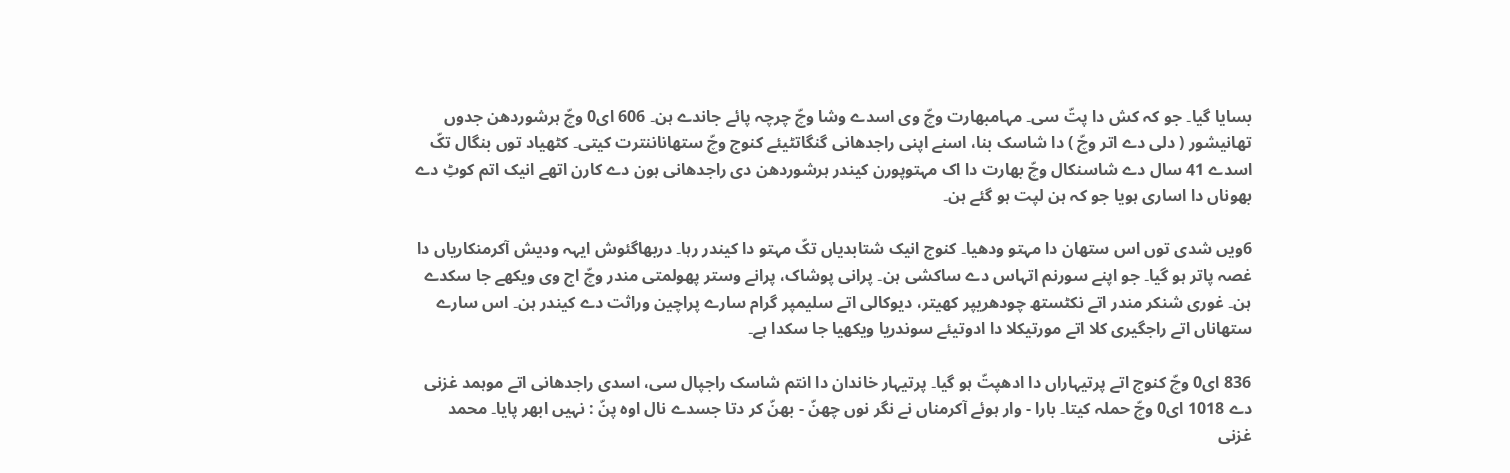بسایا گیا۔ جو کہ کش دا پتّ سی۔ مہامبھارت وچّ وی اسدے وشا وچّ چرچہ پائے جاندے ہن۔ 606 ای0 وچّ ہرشوردھن جدوں تھانیشور ( دلی دے اتر وچّ ) دا شاسک بنا، اسنے اپنی راجدھانی گنگاتٹیئے کنوج وچّ ستھاناننترت کیتی۔ کٹھیاد توں بنگال تکّ اسدے 41 سال دے شاسنکال وچّ بھارت دا اک مہتوپورن کیندر ہرشوردھن دی راجدھانی ہون دے کارن اتھے انیک اتم کوٹِ دے بھوناں دا اساری ہویا جو کہ ہن لپت ہو گئے ہن۔

6ویں شدی توں اس ستھان دا مہتو ودھیا۔ کنوج انیک شتابدیاں تکّ مہتو دا کیندر رہا۔ دربھاگئوش ایہہ ودیش آکرمنکاریاں دا غصہ پاتر ہو گیا۔ جو اپنے سورنم اتہاس دے ساکشی ہن۔ پرانی پوشاک، پرانے وستر پھولمتی مندر وچّ اج وی ویکھے جا سکدے ہن۔ غوری شنکر مندر اتے نکٹستھ چودھریپر کھیتر، دیوکالی اتے سلیمپر گرام سارے پراچین وراثت دے کیندر ہن۔ اس سارے ستھاناں اتے راجگیری کلا اتے مورتیکلا دا ادوتیئے سوندریا ویکھیا جا سکدا ہے۔

836 ای0 وچّ کنوج اتے پرتیہاراں دا ادھپتّ ہو گیا۔ پرتیہار خاندان دا انتم شاسک راجپال سی، اسدی راجدھانی اتے موہمد غزنی دے 1018 ای0 وچّ حملہ کیتا۔ بارا - وار ہوئے آکرمناں نے نگر نوں چھنّ - بھنّ کر دتا جسدے نال اوہ پنّ : نہیں ابھر پایا۔ محمد غزنی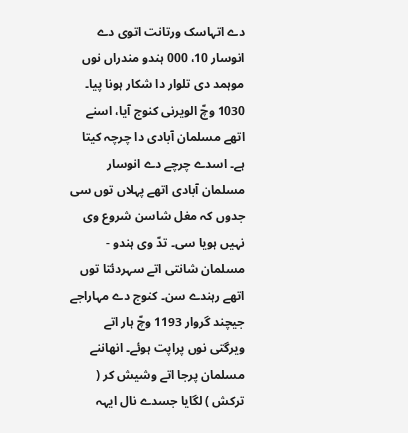دے اتہاسک ورتانت اتوی دے انوسار 10، 000 ہندو مندراں نوں موہمد دی تلوار دا شکار ہونا پیا۔ 1030 وچّ الویرنی کنوج آیا، اسنے اتھے مسلمان آبادی دا چرچہ کیتا ہے۔ اسدے چرچے دے انوسار مسلمان آبادی اتھے پہلاں توں سی جدوں کہ مغل شاسن شروع وی نہیں ہویا سی۔ تدّ وی ہندو - مسلمان شانتی اتے سہردئتا توں اتھے رہندے سن۔ کنوج دے مہاراجے جیچند گروار 1193 وچّ ہار اتے ویرگتی نوں پراپت ہوئے۔ انھاننے مسلمان پرجا اتے وشیش کر ( ترکش ) لگایا جسدے نال ایہہ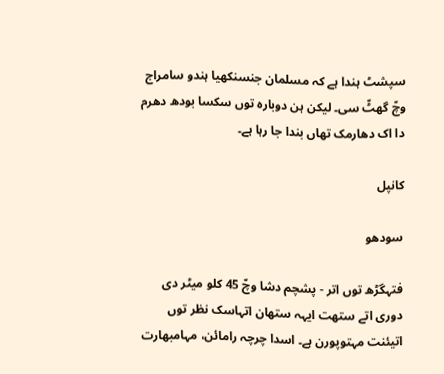سپشٹ ہندا ہے کہ مسلمان جنسنکھیا ہندو سامراج وچّ گھٹّ سی۔ لیکن ہن دوبارہ توں سکسا بودھ دھرم دا اک دھارمک تھاں بندا جا رہا ہے۔

کانپل

سودھو

فتہگڑھ توں اتر - پشچم دشا وچّ 45 کلو میٹر دی دوری اتے ستھت ایہہ ستھان اتہاسک نظر توں اتیئنت مہتوپورن ہے۔ اسدا چرچہ رامائن، مہامبھارت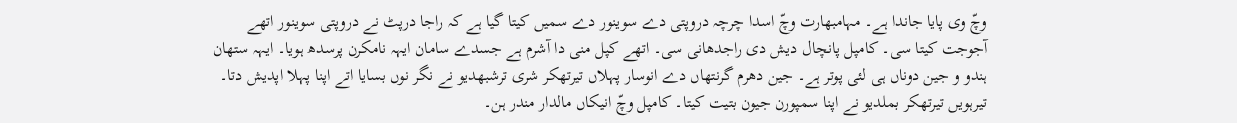وچّ وی پایا جاندا ہے۔ مہامبھارت وچّ اسدا چرچہ دروپتی دے سوینور دے سمیں کیتا گیا ہے کہ راجا درپٹ نے دروپتی سوینور اتھے آجوجت کیتا سی۔ کامپل پانچال دیش دی راجدھانی سی۔ اتھے کپل منی دا آشرم ہے جسدے سامان ایہہ نامکرن پرسدھ ہویا۔ ایہہ ستھان ہندو و جین دوناں ہی لئی پوتر ہے۔ جین دھرم گرنتھاں دے انوسار پہلاں تیرتھکر شری ترشبھدیو نے نگر نوں بسایا اتے اپنا پہلا اپدیش دتا۔ تیرہویں تیرتھکر بملدیو نے اپنا سمپورن جیون بتیت کیتا۔ کامپل وچّ انیکاں مالدار مندر ہن۔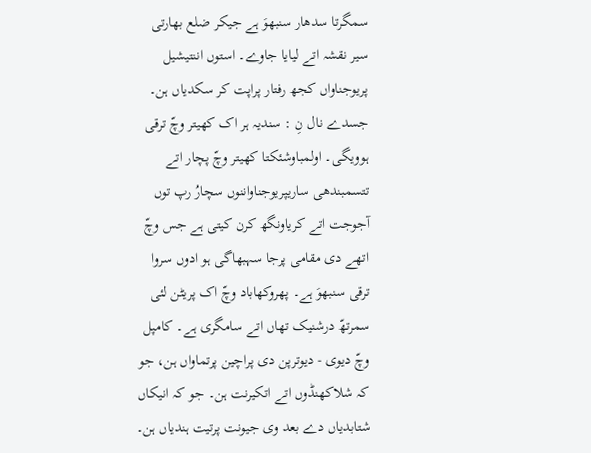سمگرتا سدھار سنبھوَ ہے جیکر ضلع بھارتی سیر نقشہ اتے لیایا جاوے۔ استوں اننتیشیل پریوجناواں کجھ رفتار پراپت کر سکدیاں ہن۔ جسدے نال نِ : سندیہ ہر اک کھیتر وچّ ترقی ہوویگی۔ اولمباوشئکتا کھیتر وچّ پچار اتے تتسمبندھی ساریپریوجناواننوں سچارُ رپ توں آجوجت اتے کریاونگھ کرن کیتی ہے جس وچّ اتھے دی مقامی پرجا سہبھاگی ہو ادوں سروا ترقی سنبھوَ ہے۔ پھروکھاباد وچّ اک پریٹن لئی سمرتھّ درشنیک تھاں اتے سامگری ہے۔ کامپل وچّ دیوی - دیوترپن دی پراچین پرتماواں ہن، جو کہ شلاکھنڈوں اتے اتکیرنت ہن۔ جو کہ انیکاں شتابدیاں دے بعد وی جیونت پرتیت ہندیاں ہن۔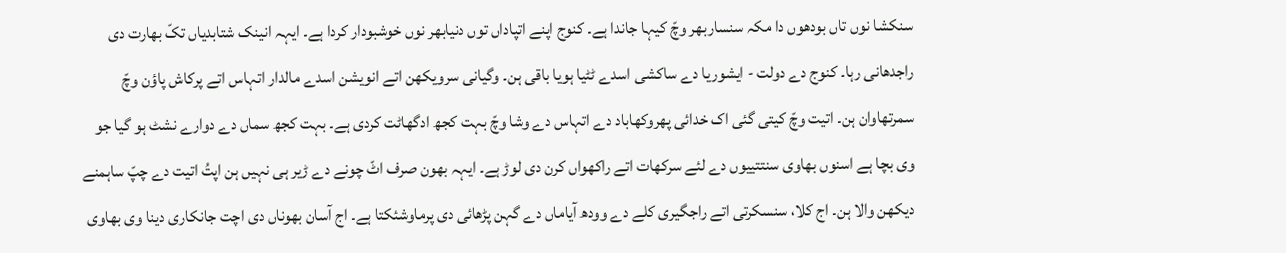سنکشا نوں تاں بودھوں دا مکہ سنساربھر وچّ کیہا جاندا ہے۔ کنوج اپنے اتپاداں توں دنیابھر نوں خوشبودار کردا ہے۔ ایہہ انینک شتابدیاں تکّ بھارت دی راجدھانی رہا۔ کنوج دے دولت - ایشوریا دے ساکشی اسدے ٹٹیا ہویا باقی ہن۔ وگیانی سرویکھن اتے انویشن اسدے مالدار اتہاس اتے پرکاش پاؤن وچّ سمرتھاوان ہن۔ اتیت وچّ کیتی گئی اک خدائی پھروکھاباد دے اتہاس دے وشا وچّ بہت کجھ ادگھاٹت کردی ہے۔ بہت کجھ سماں دے دوارے نشٹ ہو گیا جو وی بچا ہے اسنوں بھاوی سنتتییوں دے لئے سرکھات اتے راکھواں کرن دی لوڑ ہے۔ ایہہ بھون صرف اٹّ چونے دے ڑیر ہی نہیں ہن اپتُ اتیت دے چپّ ساہمنے دیکھن والا ہن۔ اج کلا، سنسکرتی اتے راجگیری کلے دے وودھ آیاماں دے گہن پڑھائی دی پرماوشئکتا ہے۔ اج آسان بھوناں دی اچت جانکاری دینا وی بھاوی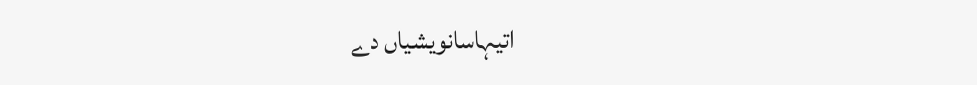اتیہاسانویشیاں دے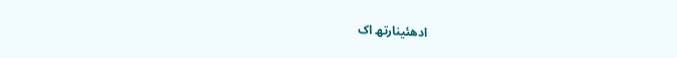ادھئینارتھ اک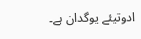ادوتیئے یوگدان ہے۔